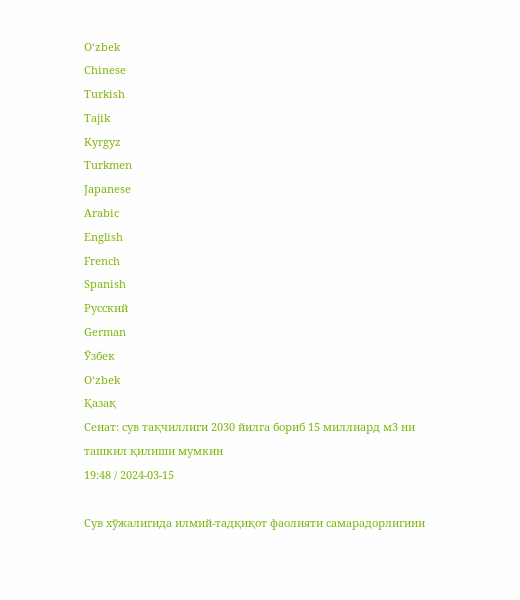Oʻzbek
Chinese
Turkish
Tajik
Kyrgyz
Turkmen
Japanese
Arabic
English
French
Spanish
Русский
German
Ўзбек
Oʻzbek
Қазақ
Сенат: сув тақчиллиги 2030 йилга бориб 15 миллиард м3 ни ташкил қилиши мумкин
19:48 / 2024-03-15

Сув хўжалигида илмий-тадқиқот фаолияти самарадорлигини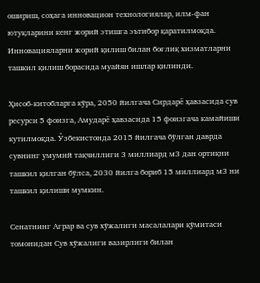ошириш, соҳага инновацион технологиялар, илм-фан ютуқларини кенг жорий этишга эътибор қаратилмоқда. Инновацияларни жорий қилиш билан боғлиқ хизматларни ташкил қилиш борасида муайян ишлар қилинди.

Ҳисоб-китобларга кўра, 2050 йилгача Сирдарё ҳавзасида сув ресурси 5 фоизга, Амударё ҳавзасида 15 фоизгача камайиши кутилмоқда. Ўзбекистонда 2015 йилгача бўлган даврда сувнинг умумий тақчиллиги 3 миллиард м3 дан ортиқни ташкил қилган бўлса, 2030 йилга бориб 15 миллиард м3 ни ташкил қилиши мумкин.

Сенатнинг Аграр ва сув хўжалиги масалалари қўмитаси томонидан Сув хўжалиги вазирлиги билан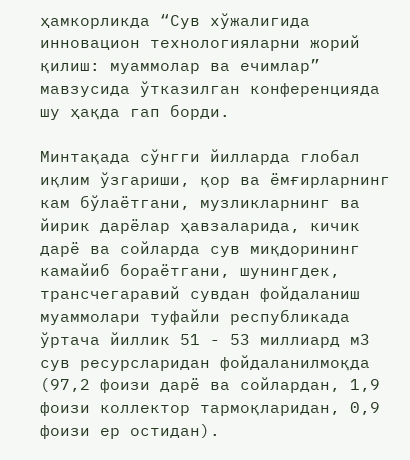ҳамкорликда “Cув хўжалигида инновацион технологияларни жорий қилиш: муаммолар ва ечимлар” мавзусида ўтказилган конференцияда шу ҳақда гап борди.

Минтақада сўнгги йилларда глобал иқлим ўзгариши, қор ва ёмғирларнинг кам бўлаётгани, музликларнинг ва йирик дарёлар ҳавзаларида, кичик дарё ва сойларда сув миқдорининг камайиб бораётгани, шунингдек, трансчегаравий сувдан фойдаланиш муаммолари туфайли республикада ўртача йиллик 51 - 53 миллиард м3 сув ресурсларидан фойдаланилмоқда (97,2 фоизи дарё ва сойлардан, 1,9 фоизи коллектор тармоқларидан, 0,9 фоизи ер остидан).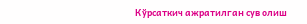Кўрсаткич ажратилган сув олиш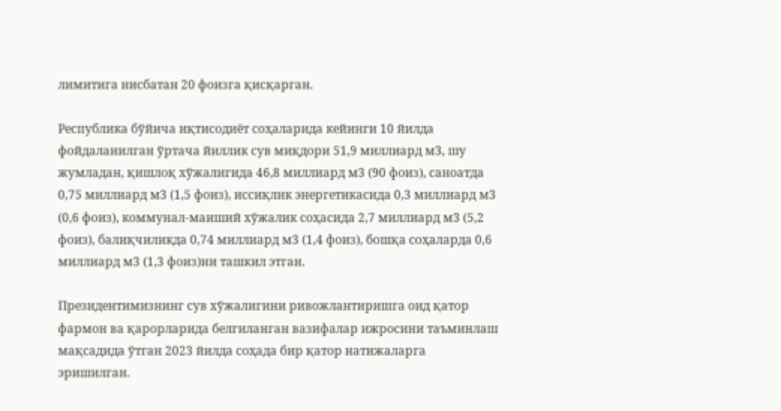лимитига нисбатан 20 фоизга қисқарган.

Республика бўйича иқтисодиёт соҳаларида кейинги 10 йилда фойдаланилган ўртача йиллик сув миқдори 51,9 миллиард м3, шу жумладан, қишлоқ хўжалигида 46,8 миллиард м3 (90 фоиз), саноатда 0,75 миллиард м3 (1,5 фоиз), иссиқлик энергетикасида 0,3 миллиард м3 (0,6 фоиз), коммунал-маиший хўжалик соҳасида 2,7 миллиард м3 (5,2 фоиз), балиқчиликда 0,74 миллиард м3 (1,4 фоиз), бошқа соҳаларда 0,6 миллиард м3 (1,3 фоиз)ни ташкил этган.

Президентимизнинг сув хўжалигини ривожлантиришга оид қатор фармон ва қарорларида белгиланган вазифалар ижросини таъминлаш мақсадида ўтган 2023 йилда соҳада бир қатор натижаларга эришилган.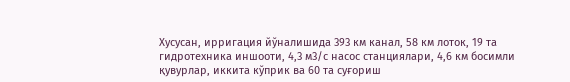Хусусан, ирригация йўналишида 393 км канал, 58 км лоток, 19 та гидротехника иншооти, 4,3 м3/с насос станциялари, 4,6 км босимли қувурлар, иккита кўприк ва 60 та суғориш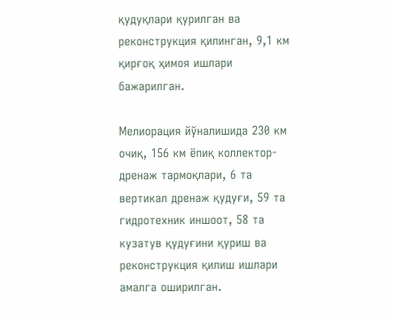қудуқлари қурилган ва реконструкция қилинган, 9,1 км қирғоқ ҳимоя ишлари бажарилган.

Мелиорация йўналишида 230 км очиқ, 156 км ёпиқ коллектор-дренаж тармоқлари, 6 та вертикал дренаж қудуғи, 59 та гидротехник иншоот, 58 та кузатув қудуғини қуриш ва реконструкция қилиш ишлари амалга оширилган.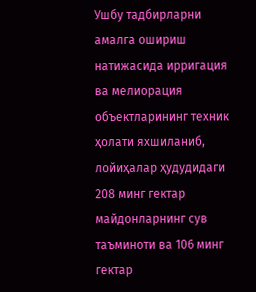Ушбу тадбирларни амалга ошириш натижасида ирригация ва мелиорация объектларининг техник ҳолати яхшиланиб, лойиҳалар ҳудудидаги 208 минг гектар майдонларнинг сув таъминоти ва 106 минг гектар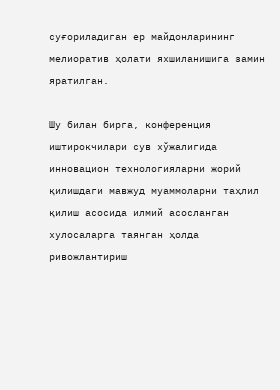суғориладиган ер майдонларининг мелиоратив ҳолати яхшиланишига замин яратилган.

Шу билан бирга, конференция иштирокчилари сув хўжалигида инновацион технологияларни жорий қилишдаги мавжуд муаммоларни таҳлил қилиш асосида илмий асосланган хулосаларга таянган ҳолда ривожлантириш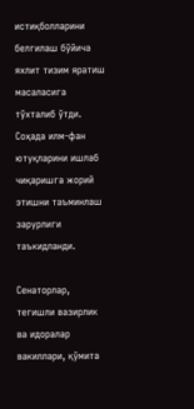истиқболларини белгилаш бўйича яхлит тизим яратиш масаласига тўхталиб ўтди. Соҳада илм-фан ютуқларини ишлаб чиқаришга жорий этишни таъминлаш зарурлиги таъкидланди.

Сенаторлар, тегишли вазирлик ва идоралар вакиллари, қўмита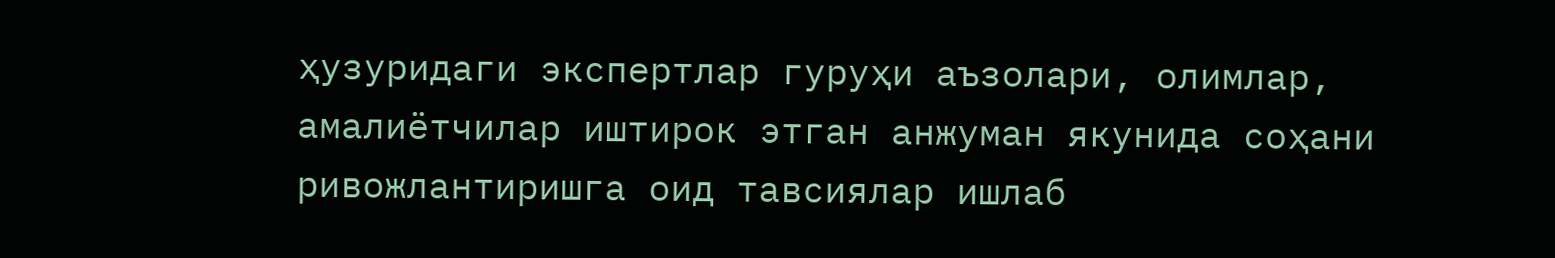ҳузуридаги экспертлар гуруҳи аъзолари, олимлар, амалиётчилар иштирок этган анжуман якунида соҳани ривожлантиришга оид тавсиялар ишлаб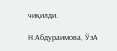чиқилди.

Н.Абдураимова, ЎзА